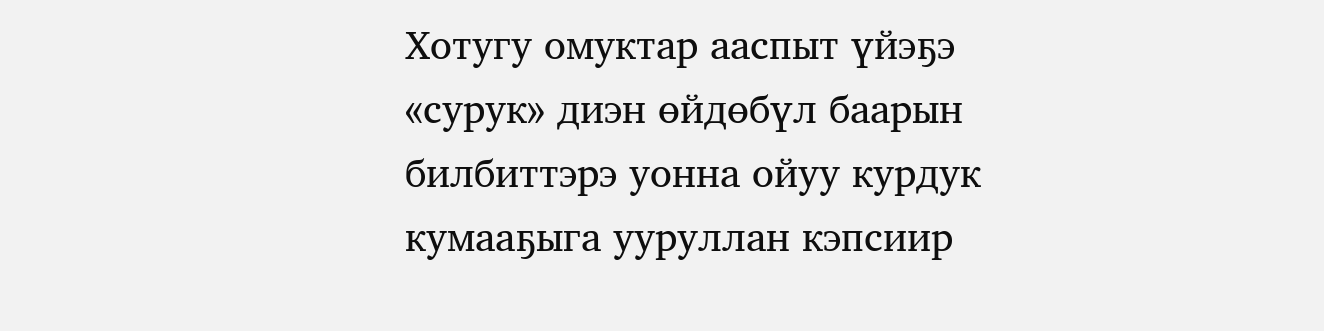Хотугу омуктар ааспыт үйэҕэ «сурук» диэн өйдөбүл баарын билбиттэрэ уонна ойуу курдук кумааҕыга ууруллан кэпсиир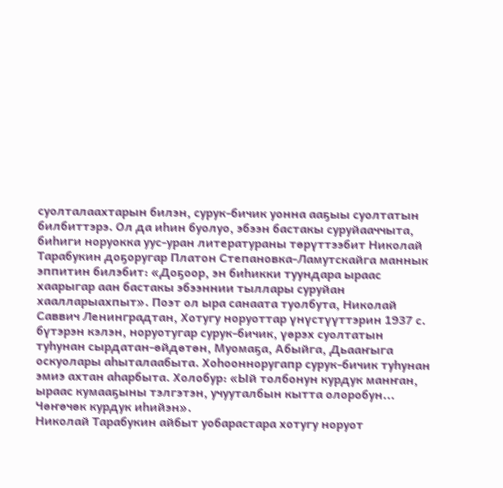суолталаахтарын билэн, сурук-бичик уонна ааҕыы суолтатын билбиттэрэ. Ол да иһин буолуо, эбээн бастакы суруйааччыта, биһиги норуокка уус-уран литератураны төрүттээбит Николай Тарабукин доҕоругар Платон Степановка-Ламутскайга маннык эппитин билэбит: «Доҕоор, эн биһикки туундара ыраас хаарыгар аан бастакы эбээннии тыллары суруйан хаалларыахпыт». Поэт ол ыра санаата туолбута, Николай Саввич Ленинградтан, Хотугу норуоттар үнүстүүттэрин 1937 с. бүтэрэн кэлэн, норуотугар сурук-бичик, үөрэх суолтатын туһунан сырдатан-өйдөтөн, Муомаҕа, Абыйга, Дьааҥыга оскуолары аһыталаабыта. Хоһоонноругапр сурук-бичик туһунан эмиэ ахтан аһарбыта. Холобур: «Ый толбонун курдук манҥан, ыраас кумааҕыны тэлгэтэн, учууталбын кытта олоробун... Чөҥөчөк курдук иһийэн».
Николай Тарабукин айбыт уобарастара хотугу норуот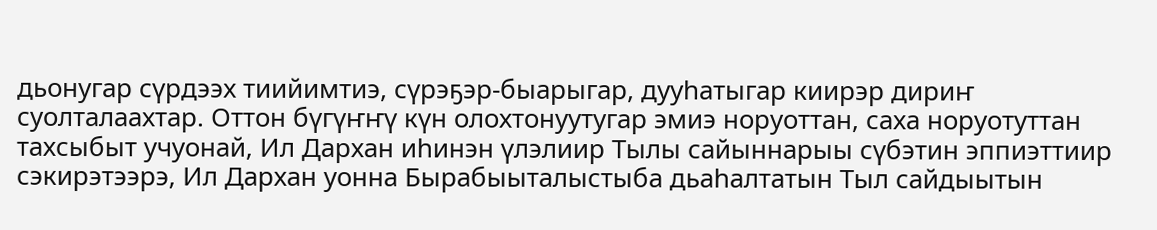дьонугар сүрдээх тиийимтиэ, сүрэҕэр-быарыгар, дууһатыгар киирэр дириҥ суолталаахтар. Оттон бүгүҥҥү күн олохтонуутугар эмиэ норуоттан, саха норуотуттан тахсыбыт учуонай, Ил Дархан иһинэн үлэлиир Тылы сайыннарыы сүбэтин эппиэттиир сэкирэтээрэ, Ил Дархан уонна Бырабыыталыстыба дьаһалтатын Тыл сайдыытын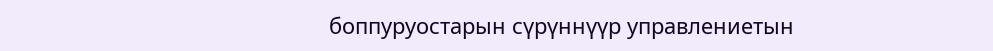боппуруостарын сүрүннүүр управлениетын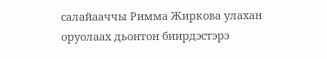салайааччы Римма Жиркова улахан оруолаах дьонтон биирдэстэрэ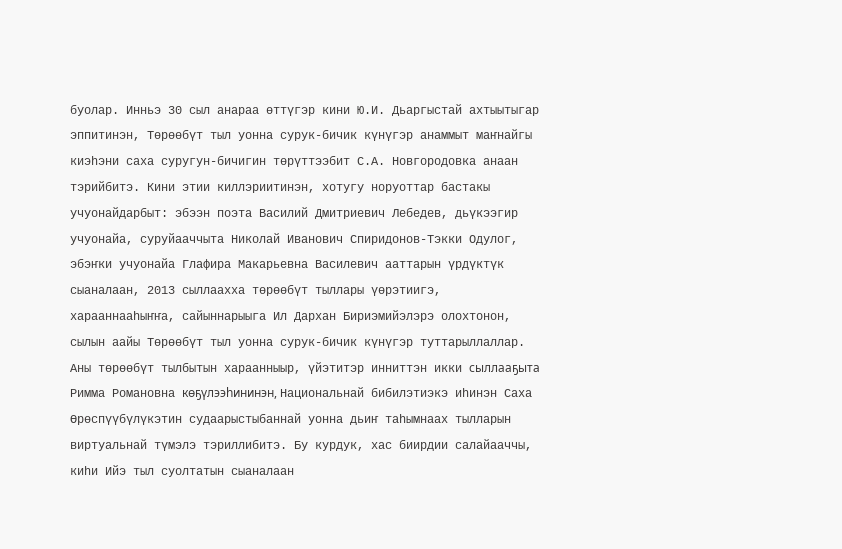буолар. Инньэ 30 сыл анараа өттүгэр кини Ю.И. Дьаргыстай ахтыытыгар эппитинэн, Төрөөбүт тыл уонна сурук-бичик күнүгэр анаммыт маҥнайгы киэһэни саха суругун-бичигин төрүттээбит С.А. Новгородовка анаан тэрийбитэ. Кини этии киллэриитинэн, хотугу норуоттар бастакы учуонайдарбыт: эбээн поэта Василий Дмитриевич Лебедев, дьүкээгир учуонайа, суруйааччыта Николай Иванович Спиридонов-Тэкки Одулог, эбэҥки учуонайа Глафира Макарьевна Василевич ааттарын үрдүктүк сыаналаан, 2013 сыллаахха төрөөбүт тыллары үөрэтиигэ, харааннааһыҥҥа, сайыннарыыга Ил Дархан Бириэмийэлэрэ олохтонон, сылын аайы Төрөөбүт тыл уонна сурук-бичик күнүгэр туттарыллаллар. Аны төрөөбүт тылбытын хараанныыр, үйэтитэр инниттэн икки сыллааҕыта Римма Романовна көҕүлээһининэн, Национальнай бибилэтиэкэ иһинэн Саха Өрөспүүбүлүкэтин судаарыстыбаннай уонна дьиҥ таһымнаах тылларын виртуальнай түмэлэ тэриллибитэ. Бу курдук, хас биирдии салайааччы, киһи Ийэ тыл суолтатын сыаналаан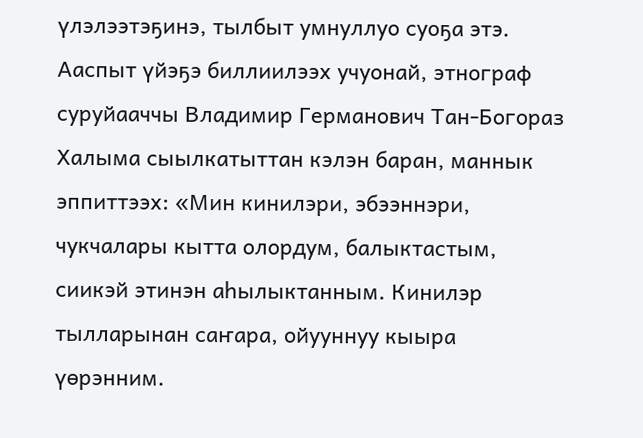үлэлээтэҕинэ, тылбыт умнуллуо суоҕа этэ.
Ааспыт үйэҕэ биллиилээх учуонай, этнограф суруйааччы Владимир Германович Тан-Богораз Халыма сыылкатыттан кэлэн баран, маннык эппиттээх: «Мин кинилэри, эбээннэри, чукчалары кытта олордум, балыктастым, сиикэй этинэн аһылыктанным. Кинилэр тылларынан саҥара, ойууннуу кыыра үөрэнним.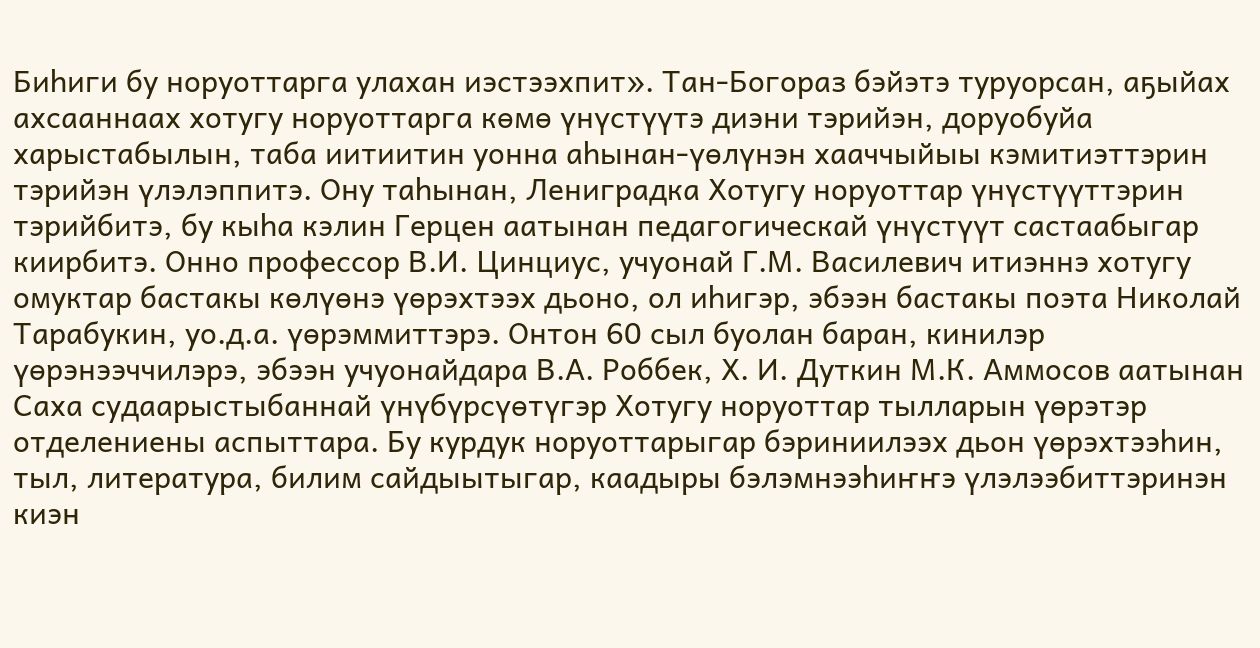Биһиги бу норуоттарга улахан иэстээхпит». Тан-Богораз бэйэтэ туруорсан, аҕыйах ахсааннаах хотугу норуоттарга көмө үнүстүүтэ диэни тэрийэн, доруобуйа харыстабылын, таба иитиитин уонна аһынан-үөлүнэн хааччыйыы кэмитиэттэрин тэрийэн үлэлэппитэ. Ону таһынан, Лениградка Хотугу норуоттар үнүстүүттэрин тэрийбитэ, бу кыһа кэлин Герцен аатынан педагогическай үнүстүүт састаабыгар киирбитэ. Онно профессор В.И. Цинциус, учуонай Г.М. Василевич итиэннэ хотугу омуктар бастакы көлүөнэ үөрэхтээх дьоно, ол иһигэр, эбээн бастакы поэта Николай Тарабукин, уо.д.а. үөрэммиттэрэ. Онтон 60 сыл буолан баран, кинилэр үөрэнээччилэрэ, эбээн учуонайдара В.А. Роббек, Х. И. Дуткин М.К. Аммосов аатынан Саха судаарыстыбаннай үнүбүрсүөтүгэр Хотугу норуоттар тылларын үөрэтэр отделениены аспыттара. Бу курдук норуоттарыгар бэриниилээх дьон үөрэхтээһин, тыл, литература, билим сайдыытыгар, каадыры бэлэмнээһиҥҥэ үлэлээбиттэринэн киэн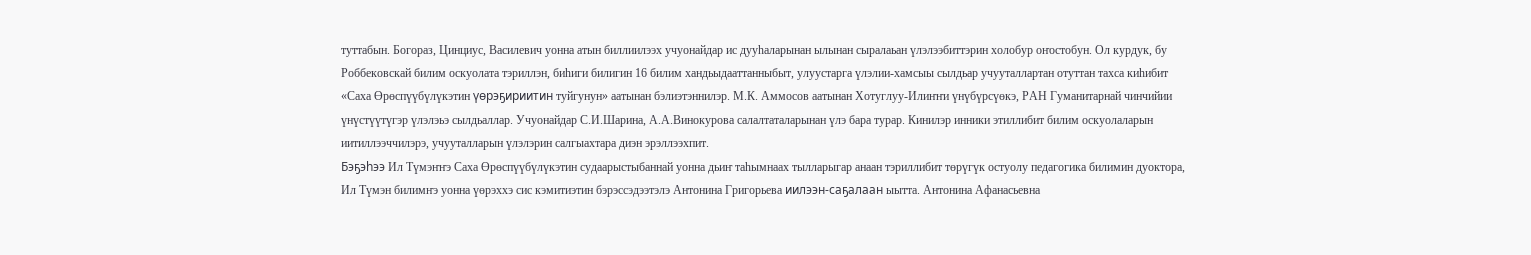туттабын. Богораз, Цинциус, Василевич уонна атын биллиилээх учуонайдар ис дууһаларынан ылынан сыралаьан үлэлээбиттэрин холобур оҥостобун. Ол курдук, бу Роббековскай билим оскуолата тэриллэн, биһиги билигин 16 билим хандьыдааттанныбыт, улуустарга үлэлии-хамсыы сылдьар учууталлартан отуттан тахса киһибит «Саха Өрөспүүбүлүкэтин үөрэҕириитин туйгунун» аатынан бэлиэтэннилэр. М.К. Аммосов аатынан Хотуглуу-Илиҥҥи үнүбүрсүөкэ, РАН Гуманитарнай чинчийии үнүстүүтүгэр үлэлэьэ сылдьаллар. Учуонайдар С.И.Шарина, А.А.Винокурова салалтаталарынан үлэ бара турар. Кинилэр инники этиллибит билим оскуолаларын иитиллээччилэрэ, учууталларын үлэлэрин салгыахтара диэн эрэллээхпит.
Бэҕэһээ Ил Түмэҥҥэ Саха Өрөспүүбүлүкэтин судаарыстыбаннай уонна дьиҥ таһымнаах тылларыгар анаан тэриллибит төрүгүк остуолу педагогика билимин дуоктора, Ил Түмэн билимҥэ уонна үөрэххэ сис кэмитиэтин бэрэссэдээтэлэ Антонина Григорьева иилээн-саҕалаан ыытта. Антонина Афанасьевна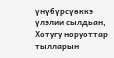үнүбүрсүөккэ үлэлии сылдьан, Хотугу норуоттар тылларын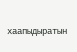хаапыдыратын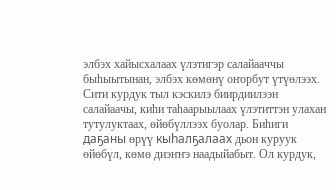элбэх хайысхалаах үлэтигэр салайааччы быһыытынан, элбэх көмөнү оҥорбут үтүөлээх. Сити курдук тыл кэскилэ биирдиилээн салайаачы, киһи таһаарыылаах үлэтиттэн улахан тутулуктаах, өйөбүллээх буолар. Биһиги даҕаны өрүү кыһалҕалаах дьон куруук өйөбүл, көмө диэҥҥэ наадыйабыт. Ол курдук,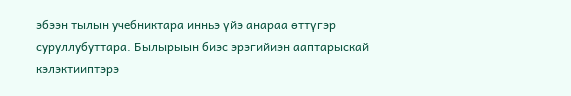эбээн тылын учебниктара инньэ үйэ анараа өттүгэр суруллубуттара. Былырыын биэс эрэгийиэн ааптарыскай кэлэктииптэрэ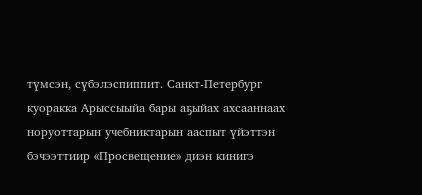түмсэн, сүбэлэспиппит. Санкт-Петербург куоракка Арыссыыйа бары аҕыйах ахсааннаах норуоттарын учебниктарын ааспыт үйэттэн бэчээттиир «Просвещение» диэн кинигэ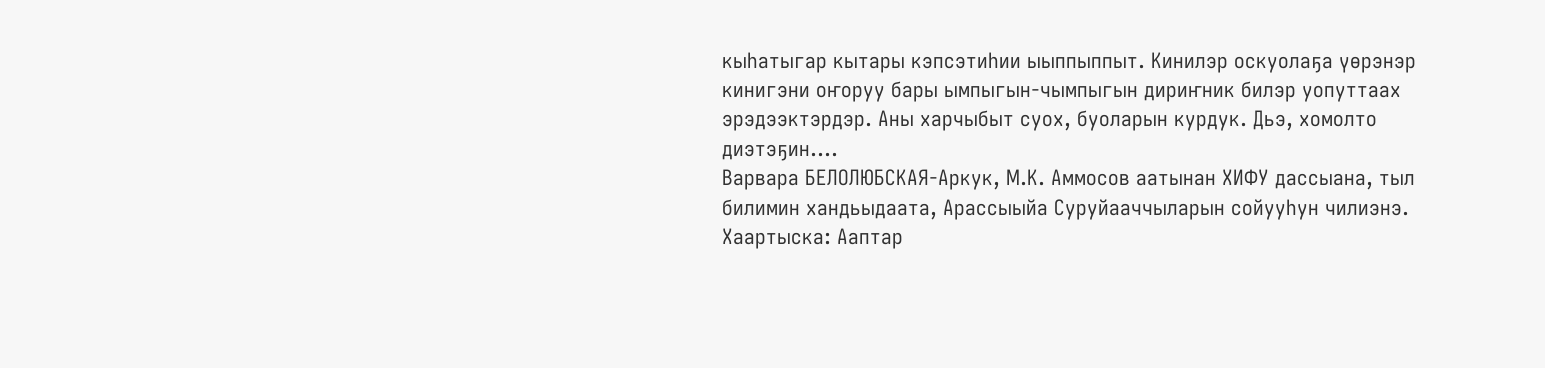кыһатыгар кытары кэпсэтиһии ыыппыппыт. Кинилэр оскуолаҕа үөрэнэр кинигэни оҥоруу бары ымпыгын-чымпыгын дириҥник билэр уопуттаах эрэдээктэрдэр. Аны харчыбыт суох, буоларын курдук. Дьэ, хомолто диэтэҕин....
Варвара БЕЛОЛЮБСКАЯ-Аркук, М.К. Аммосов аатынан ХИФУ дассыана, тыл билимин хандьыдаата, Арассыыйа Суруйааччыларын сойууһун чилиэнэ.
Хаартыска: Ааптар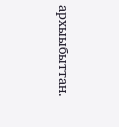архыыбыттан.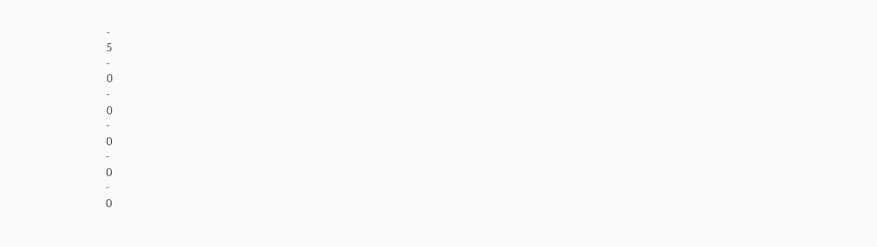-
5
-
0
-
0
-
0
-
0
-
0